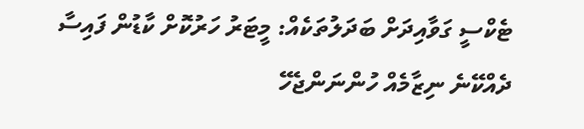ޓެކްސީ ގަވާއިދަށް ބަދަލުތަކެއް: މީޓަރު ހަރުކޮށް ކާޑުން ފައިސާ ދެއްކޭނެ ނިޒާމެއް ހުންނަންޖެހޭ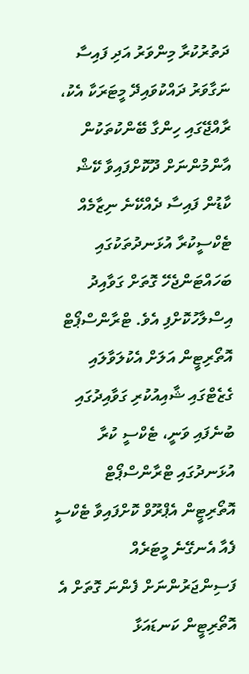ދަތުރުކުރާ މިންވަރު އަދި ފައިސާ ނަގާވަރު ދައްކުވައިދޭ މީޓަރަކާ އެކު، ރާއްޖޭގައި ހިންގާ ބޭންކުތަކުން އާންމުންނަށް ދޫކޮށްފައިވާ ކޭޝް ކާޑުން ފައިސާ ދެއްކޭނެ ނިޒާމެއް ޓެކްސީކުރާ އުޅަނދުތަކުގައި ބަހައްޓަންޖެހޭ ގޮތަށް ގަވާއިދު އިސްލާހުކޮށްފި އެވެ. ޓްރާންސްޕޯޓް އޮތޯރިޓީން އަލަށް އެކުލަވާލައި ގެޒެޓްގައި ޝާއިއުކުރި ގަވާއިދުގައި ބުނެފައި ވަނީ، ޓެކްސީ ކުރާ އުޅަނދުގައި ޓްރާންސްޕޯޓް އޮތޯރިޓީން އެޕްރޫވް ކޮށްފައިވާ ޓެކްސީ ފެއާ އެނގޭނެ މީޓަރެއް ފަސިންޖަރުންނަށް ފެންނަ ގޮތަށް އެ އޮތޯރިޓީން ކަނޑައަޅާ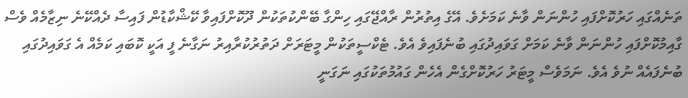ތަނެއްގައި ހަރުކޮށްފައި ހުންނަން ވާނެ ކަމަށެވެ. އޭގެ އިތުރުން ރާއްޖޭގައި ހިންގާ ބޭންކުތަކުން ދޫކޮށްފައިވާ ކޭޝްކާޑުން ފައިސާ ދެއްކޭނެ ނިޒާމެއް ވެސް ގާއިމުކޮށްފައި ހުންނަން ވާނެ ކަމަށް ގަވައިދުގައި ބުނެފައިވެ އެވެ. ޓެކްސީތަކުން މީޓަރަށް ދަތުރުކުރާއިރު ނަގާނެ ފީ އަކީ ކޮބައި ކަމެއް އެ ގަވައިދުގައި ބުނެފައެއް ނުވެ އެވެ. ނަމަވެސް މީޓަރު ހަރުކޮށްގެން އެހެން ގައުމުތަކުގައި ނަގަނީ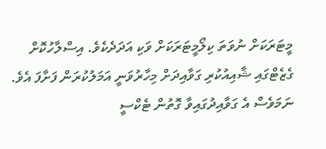މީޓަރަކަށް ނުވަތަ ކިލޯމީޓަރަކަށް ވަކި އަދަދެކެވެ. އިސްލާހުކޮށް ގެޒެޓްގައި ޝާއިއުކުރި ގަވާއިދަށް މިހާރުވަނީ އަމަލުކުރަން ފަށާފަ އެވެ. ނަމަވެސް އެ ގަވާއިދުގައިވާ ގޮތުން ޓެކްސީ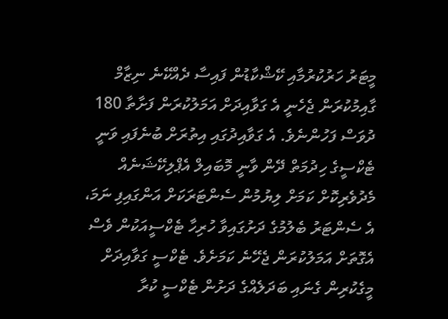މީޓަރު ހަރުކުރުމާއި ކޭޝްކާޑުން ފައިސާ ދެއްކޭނެ ނިޒާމް ގާއިމުކުރަން ޖެހެނީ އެ ގަވާއިދަށް އަމަލުކުރަން ފަށާތާ 180 ދުވަސް ފަހުންނެވެ. އެ ގަވާއިދުގައި އިތުރަށް ބުނެފައި ވަނީ ޓެކްސީގެ ހިދުމަތް ދޭން ވާނީ މޮބައިލް އެޕްލިކޭޝަނެއް މެދުވެރިކޮށް ކަމަށް ލިޔުމުން ސެންޓަރަކަށް އަންގައިފި ނަމަ، އެ ސެންޓަރު ބެލުމުގެ ދަށުގައިވާ ހުރިހާ ޓެކްސީއަކުން ވެސް އެގޮތަށް އަމަލުކުރަން ޖެހޭނެ ކަމަށެވެ. ޓެކްސީ ގަވާއިދަށް މީގެކުރިން ގެނައި ބަދަލެއްގެ ދަށުން ޓެކްސީ ކުރާ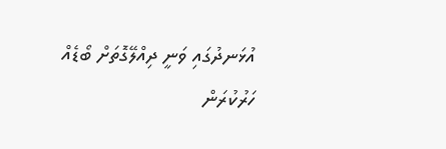އުޅަނދުގައި ވަނީ ދިއްލޭގޮތަށް ބޯޑެއް ހަރުކުރަން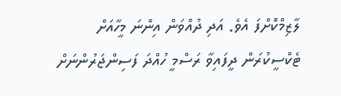ލާޒިމްކޮށްފަ އެވެ. އަދި ދުއްވަން އިންނަ މީހާއަށް ޓެކްސީކުރަން ދީފައިވާ ރަސްމީ ހުއްދަ ފަސިންޖަރުންނަށް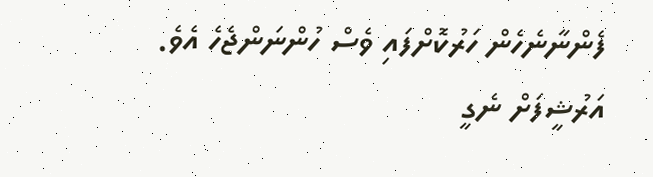ފެންނާނެހެން ހަރުކޮށްފައި ވެސް ހުންނަންޖެހެ އެވެ.
އަރުޝީފަށް ނެގީ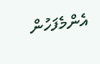އެންމެފަހުން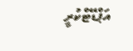އަޕްޑޭޓްކުރީ